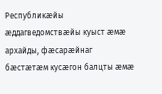Республикæйы æддагведомствæйы куыст æмæ архайды, фæсарæйнаг бæстæтæм кусæгон балцты æмæ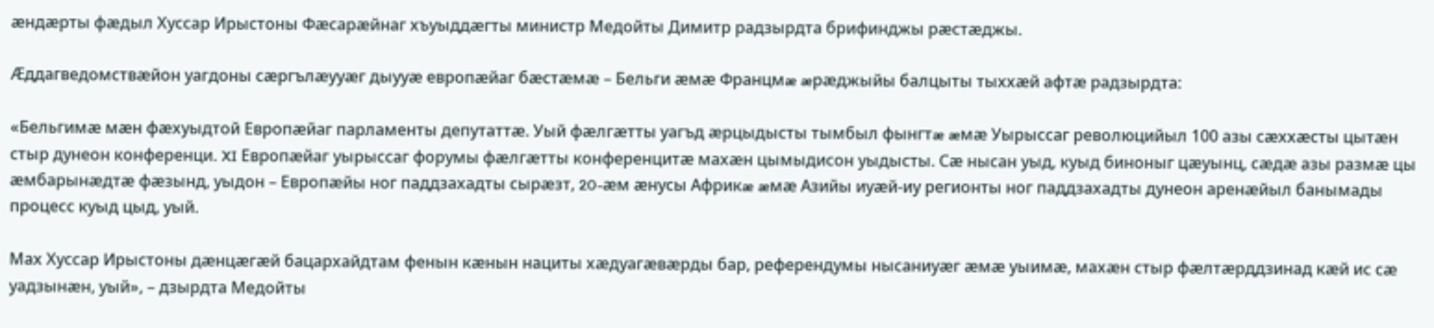æндæрты фæдыл Хуссар Ирыстоны Фæсарæйнаг хъуыддæгты министр Медойты Димитр радзырдта брифинджы рæстæджы.

Æддагведомствæйон уагдоны сæргълæууæг дыууæ европæйаг бæстæмæ – Бельги æмæ Францмæ æрæджыйы балцыты тыххæй афтæ радзырдта:

«Бельгимæ мæн фæхуыдтой Европæйаг парламенты депутаттæ. Уый фæлгæтты уагъд æрцыдысты тымбыл фынгтæ æмæ Уырыссаг революцийыл 100 азы сæххæсты цытæн стыр дунеон конференци. XI Европæйаг уырыссаг форумы фæлгæтты конференцитæ махæн цымыдисон уыдысты. Сæ нысан уыд, куыд биноныг цæуынц, сæдæ азы размæ цы æмбарынæдтæ фæзынд, уыдон – Европæйы ног паддзахадты сырæзт, 20-æм æнусы Африкæ æмæ Азийы иуæй-иу регионты ног паддзахадты дунеон аренæйыл банымады процесс куыд цыд, уый.

Мах Хуссар Ирыстоны дæнцæгæй бацархайдтам фенын кæнын нациты хæдуагæвæрды бар, референдумы нысаниуæг æмæ уыимæ, махæн стыр фæлтæрддзинад кæй ис сæ уадзынæн, уый», – дзырдта Медойты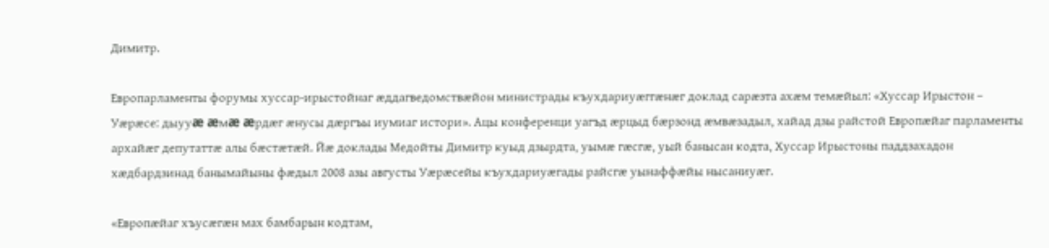Димитр.

Европарламенты форумы хуссар-ирыстойнаг æддагведомствæйон министрады къухдариуæггæнæг доклад сарæзта ахæм темæйыл: «Хуссар Ирыстон – Уæрæсе: дыууæ æмæ æрдæг æнусы дæргъы иумиаг истори». Ацы конференци уагъд æрцыд бæрзонд æмвæзадыл, хайад дзы райстой Европæйаг парламенты архайæг депутаттæ алы бæстæтæй. Йæ доклады Медойты Димитр куыд дзырдта, уымæ гæсгæ, уый банысан кодта, Хуссар Ирыстоны паддзахадон хæдбардзинад банымайыны фæдыл 2008 азы августы Уæрæсейы къухдариуæгады райсгæ уынаффæйы нысаниуæг.

«Европæйаг хъусæгæн мах бамбарын кодтам,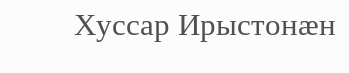Хуссар Ирыстонæн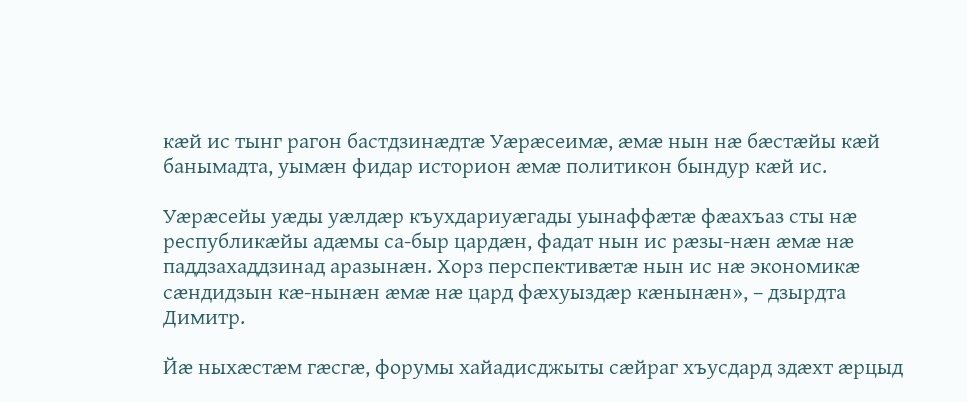кæй ис тынг рагон бастдзинæдтæ Уæрæсеимæ, æмæ нын нæ бæстæйы кæй банымадта, уымæн фидар историон æмæ политикон бындур кæй ис.

Уæрæсейы уæды уæлдæр къухдариуæгады уынаффæтæ фæахъаз сты нæ республикæйы адæмы са-быр цардæн, фадат нын ис рæзы-нæн æмæ нæ паддзахаддзинад аразынæн. Хорз перспективæтæ нын ис нæ экономикæ сæндидзын кæ-нынæн æмæ нæ цард фæхуыздæр кæнынæн», – дзырдта Димитр.

Йæ ныхæстæм гæсгæ, форумы хайадисджыты сæйраг хъусдард здæхт æрцыд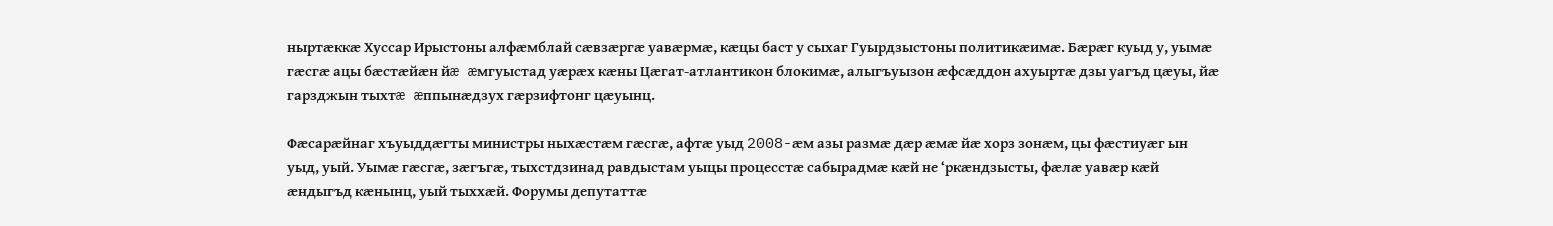ныртæккæ Хуссар Ирыстоны алфæмблай сæвзæргæ уавæрмæ, кæцы баст у сыхаг Гуырдзыстоны политикæимæ. Бæрæг куыд у, уымæ гæсгæ ацы бæстæйæн йæ æмгуыстад уæрæх кæны Цæгат-атлантикон блокимæ, алыгъуызон æфсæддон ахуыртæ дзы уагъд цæуы, йæ гарзджын тыхтæ æппынæдзух гæрзифтонг цæуынц.

Фæсарæйнаг хъуыддæгты министры ныхæстæм гæсгæ, афтæ уыд 2008-æм азы размæ дæр æмæ йæ хорз зонæм, цы фæстиуæг ын уыд, уый. Уымæ гæсгæ, зæгъгæ, тыхстдзинад равдыстам уыцы процесстæ сабырадмæ кæй не ‘ркæндзысты, фæлæ уавæр кæй æндыгъд кæнынц, уый тыххæй. Форумы депутаттæ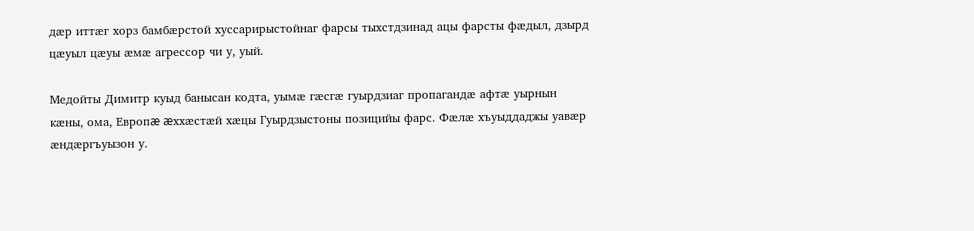дæр иттæг хорз бамбæрстой хуссарирыстойнаг фарсы тыхстдзинад ацы фарсты фæдыл, дзырд цæуыл цæуы æмæ агрессор чи у, уый.

Медойты Димитр куыд банысан кодта, уымæ гæсгæ гуырдзиаг пропагандæ афтæ уырнын кæны, ома, Европæ æххæстæй хæцы Гуырдзыстоны позицийы фарс. Фæлæ хъуыддаджы уавæр æндæргъуызон у.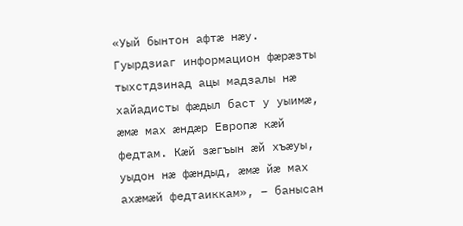«Уый бынтон афтæ нæу. Гуырдзиаг информацион фæрæзты тыхстдзинад ацы мадзалы нæ хайадисты фæдыл баст у уыимæ, æмæ мах æндæр Европæ кæй федтам. Кæй зæгъын æй хъæуы, уыдон нæ фæндыд, æмæ йæ мах ахæмæй федтаиккам», – банысан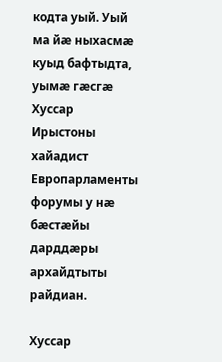кодта уый. Уый ма йæ ныхасмæ куыд бафтыдта, уымæ гæсгæ Хуссар Ирыстоны хайадист Европарламенты форумы у нæ бæстæйы дарддæры архайдтыты райдиан.

Хуссар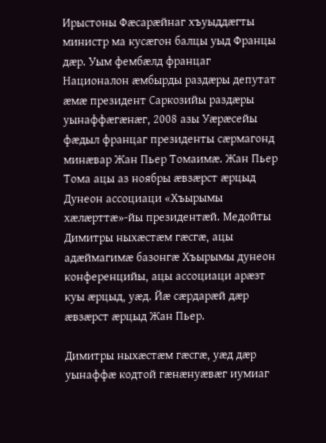Ирыстоны Фæсарæйнаг хъуыддæгты министр ма кусæгон балцы уыд Францы дæр. Уым фембæлд францаг Националон æмбырды раздæры депутат æмæ президент Саркозийы раздæры уынаффæгæнæг, 2008 азы Уæрæсейы фæдыл францаг президенты сæрмагонд минæвар Жан Пьер Томаимæ. Жан Пьер Тома ацы аз ноябры æвзæрст æрцыд Дунеон ассоциаци «Хъырымы хæлæрттæ»-йы президентæй. Медойты Димитры ныхæстæм гæсгæ, ацы адæймагимæ базонгæ Хъырымы дунеон конференцийы, ацы ассоциаци арæзт куы æрцыд, уæд. Йæ сæрдарæй дæр æвзæрст æрцыд Жан Пьер.

Димитры ныхæстæм гæсгæ, уæд дæр уынаффæ кодтой гæнæнуæвæг иумиаг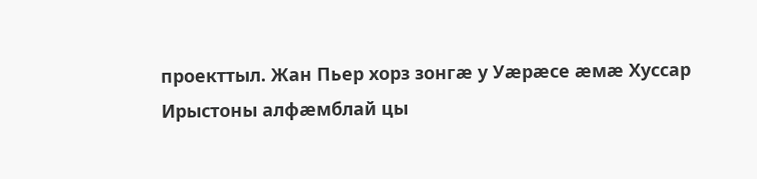проекттыл. Жан Пьер хорз зонгæ у Уæрæсе æмæ Хуссар Ирыстоны алфæмблай цы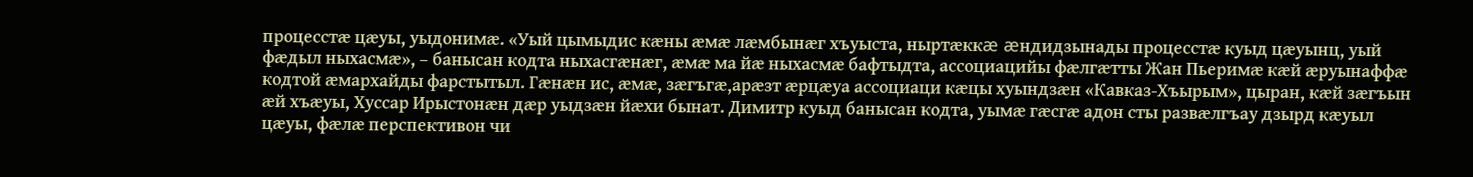процесстæ цæуы, уыдонимæ. «Уый цымыдис кæны æмæ лæмбынæг хъуыста, ныртæккæ æндидзынады процесстæ куыд цæуынц, уый фæдыл ныхасмæ», – банысан кодта ныхасгæнæг, æмæ ма йæ ныхасмæ бафтыдта, ассоциацийы фæлгæтты Жан Пьеримæ кæй æруынаффæ кодтой æмархайды фарстытыл. Гæнæн ис, æмæ, зæгъгæ,арæзт æрцæуа ассоциаци кæцы хуындзæн «Кавказ-Хъырым», цыран, кæй зæгъын æй хъæуы, Хуссар Ирыстонæн дæр уыдзæн йæхи бынат. Димитр куыд банысан кодта, уымæ гæсгæ адон сты развæлгъау дзырд кæуыл цæуы, фæлæ перспективон чи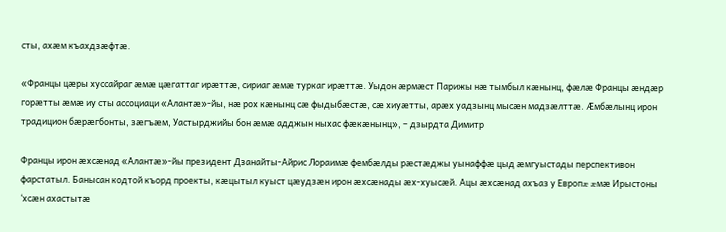сты, ахæм къахдзæфтæ.

«Францы цæры хуссайраг æмæ цæгаттаг ирæттæ, сириаг æмæ туркаг ирæттæ. Уыдон æрмæст Парижы нæ тымбыл кæнынц, фæлæ Францы æндæр горæтты æмæ иу сты ассоциаци «Алантæ»-йы, нæ рох кæнынц сæ фыдыбæстæ, сæ хиуæтты, арæх уадзынц мысæн мадзæлттæ. Æмбæлынц ирон традицион бæрæгбонты, зæгъæм, Уастырджийы бон æмæ адджын ныхас фæкæнынц», – дзырдта Димитр

Францы ирон æхсæнад «Алантæ»-йы президент Дзанайты-Айрис Лораимæ фембæлды рæстæджы уынаффæ цыд æмгуыстады перспективон фарстатыл. Банысан кодтой къорд проекты, кæцытыл куыст цæудзæн ирон æхсæнады æх-хуысæй. Ацы æхсæнад ахъаз у Европæ æмæ Ирыстоны ‘хсæн ахастытæ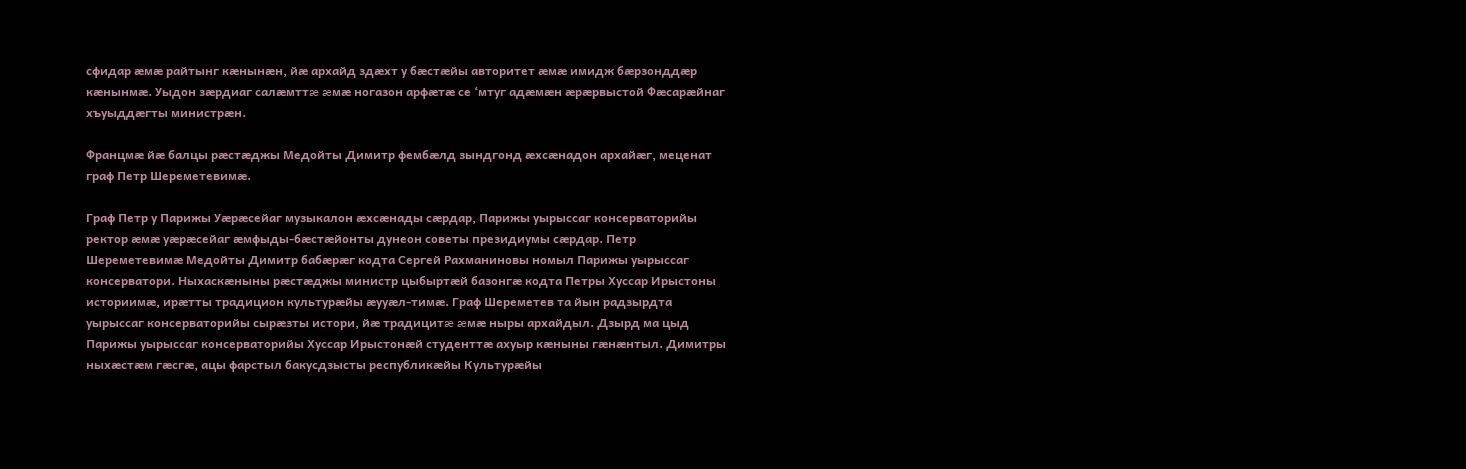сфидар æмæ райтынг кæнынæн, йæ архайд здæхт у бæстæйы авторитет æмæ имидж бæрзонддæр кæнынмæ. Уыдон зæрдиаг салæмттæ æмæ ногазон арфæтæ се ‘мтуг адæмæн æрæрвыстой Фæсарæйнаг хъуыддæгты министрæн.

Францмæ йæ балцы рæстæджы Медойты Димитр фембæлд зындгонд æхсæнадон архайæг, меценат граф Петр Шереметевимæ.

Граф Петр у Парижы Уæрæсейаг музыкалон æхсæнады сæрдар, Парижы уырыссаг консерваторийы ректор æмæ уæрæсейаг æмфыды-бæстæйонты дунеон советы президиумы сæрдар. Петр Шереметевимæ Медойты Димитр бабæрæг кодта Сергей Рахманиновы номыл Парижы уырыссаг консерватори. Ныхаскæныны рæстæджы министр цыбыртæй базонгæ кодта Петры Хуссар Ирыстоны историимæ, ирæтты традицион культурæйы æууæл-тимæ. Граф Шереметев та йын радзырдта уырыссаг консерваторийы сырæзты истори, йæ традицитæ æмæ ныры архайдыл. Дзырд ма цыд Парижы уырыссаг консерваторийы Хуссар Ирыстонæй студенттæ ахуыр кæныны гæнæнтыл. Димитры ныхæстæм гæсгæ, ацы фарстыл бакусдзысты республикæйы Культурæйы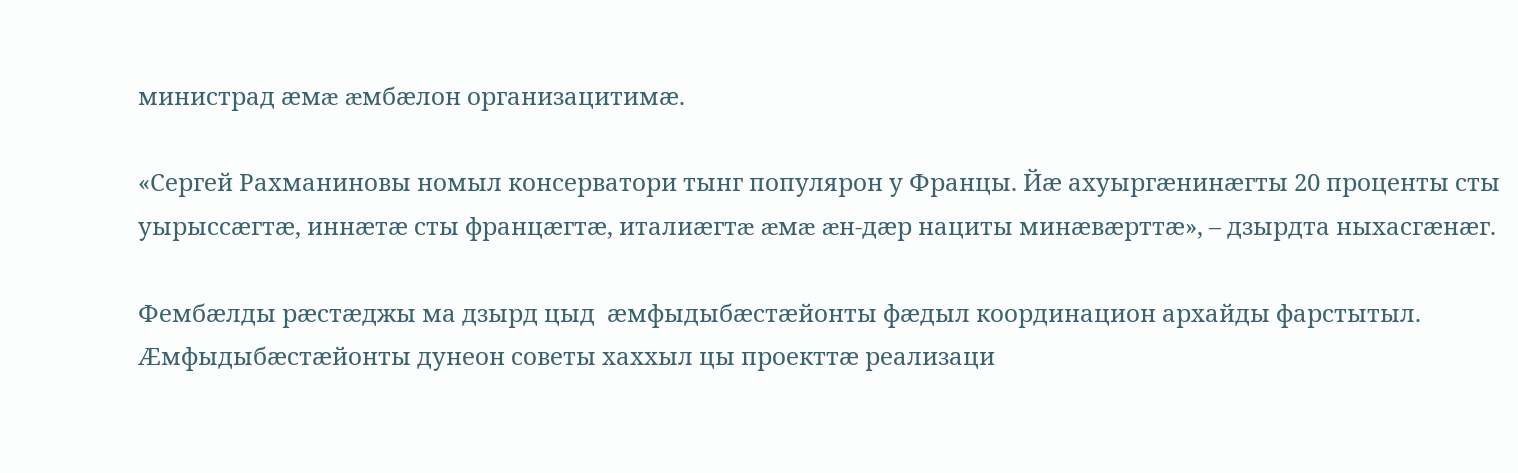министрад æмæ æмбæлон организацитимæ.

«Сергей Рахманиновы номыл консерватори тынг популярон у Францы. Йæ ахуыргæнинæгты 20 проценты сты уырыссæгтæ, иннæтæ сты францæгтæ, италиæгтæ æмæ æн-дæр нациты минæвæрттæ», – дзырдта ныхасгæнæг.

Фембæлды рæстæджы ма дзырд цыд  æмфыдыбæстæйонты фæдыл координацион архайды фарстытыл. Æмфыдыбæстæйонты дунеон советы хаххыл цы проекттæ реализаци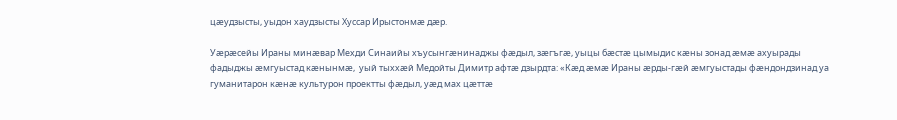цæудзысты, уыдон хаудзысты Хуссар Ирыстонмæ дæр.

Уæрæсейы Ираны минæвар Мехди Синаийы хъусынгæнинаджы фæдыл, зæгъгæ, уыцы бæстæ цымыдис кæны зонад æмæ ахуырады фадыджы æмгуыстад кæнынмæ,  уый тыххæй Медойты Димитр афтæ дзырдта: «Кæд æмæ Ираны æрды-гæй æмгуыстады фæндондзинад уа гуманитарон кæнæ культурон проектты фæдыл, уæд мах цæттæ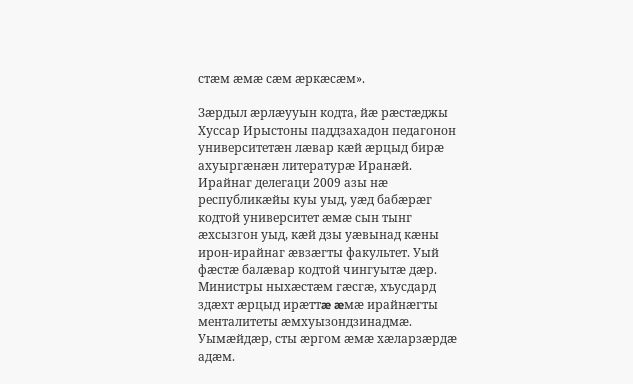стæм æмæ сæм æркæсæм».

Зæрдыл æрлæууын кодта, йæ рæстæджы Хуссар Ирыстоны паддзахадон педагонон университетæн лæвар кæй æрцыд бирæ ахуыргæнæн литературæ Иранæй. Ирайнаг делегаци 2009 азы нæ республикæйы куы уыд, уæд бабæрæг кодтой университет æмæ сын тынг æхсызгон уыд, кæй дзы уæвынад кæны ирон-ирайнаг æвзæгты факультет. Уый фæстæ балæвар кодтой чингуытæ дæр. Министры ныхæстæм гæсгæ, хъусдард здæхт æрцыд ирæттæ æмæ ирайнæгты менталитеты æмхуызондзинадмæ. Уымæйдæр, сты æргом æмæ хæларзæрдæ адæм.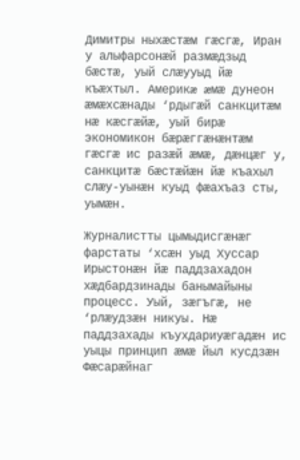Димитры ныхæстæм гæсгæ, Иран у алыфарсонæй размæдзыд бæстæ, уый слæууыд йæ къæхтыл. Америкæ æмæ дунеон æмæхсæнады ‘рдыгæй санкцитæм нæ кæсгæйæ, уый бирæ экономикон бæрæггæнæнтæм гæсгæ ис разæй æмæ, дæнцæг у, санкцитæ бæстæйæн йæ къахыл слæу-уынæн куыд фæахъаз сты, уымæн.

Журналистты цымыдисгæнæг фарстаты ‘хсæн уыд Хуссар Ирыстонæн йæ паддзахадон хæдбардзинады банымайыны процесс. Уый, зæгъгæ, не ‘рлæудзæн никуы. Нæ паддзахады къухдариуæгадæн ис уыцы принцип æмæ йыл кусдзæн Фæсарæйнаг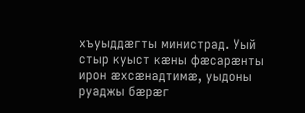хъуыддæгты министрад. Уый стыр куыст кæны фæсарæнты ирон æхсæнадтимæ, уыдоны руаджы бæрæг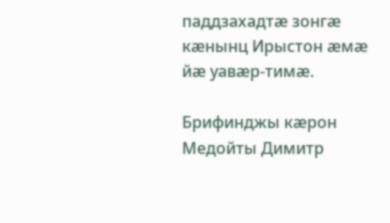паддзахадтæ зонгæ кæнынц Ирыстон æмæ йæ уавæр-тимæ.

Брифинджы кæрон Медойты Димитр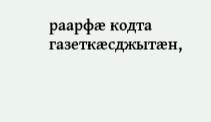раарфæ кодта газеткæсджытæн,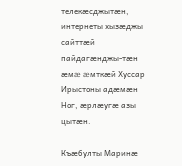телекæсджытæн, интернеты хызæджы сайттæй пайдагæнджы-тæн æмæ æмткæй Хуссар Ирыстоны адæмæн Ног, æрлæугæ азы цытæн.

Къæбулты Маринæ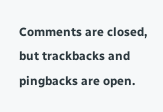Comments are closed, but trackbacks and pingbacks are open.